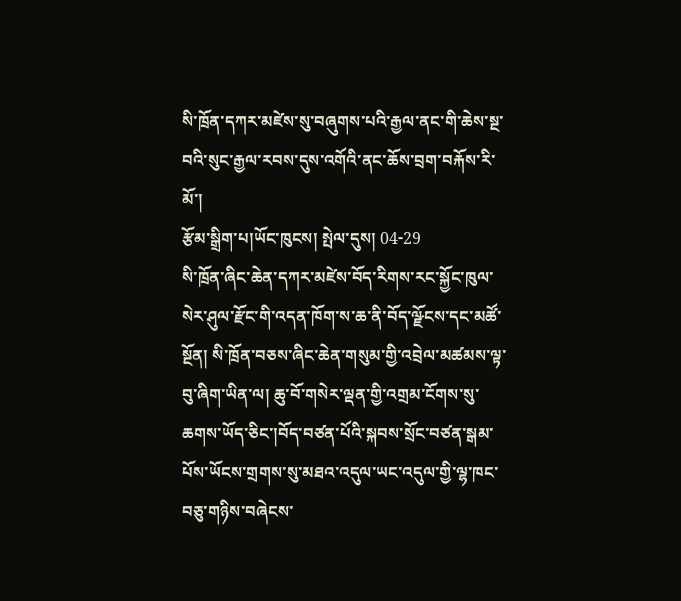སི་ཁྲོན་དཀར་མཛེས་སུ་བཞུགས་པའི་རྒྱལ་ནང་གི་ཆེས་སྔ་བའི་སུང་རྒྱལ་རབས་དུས་འགོའི་ནང་ཆོས་བྲག་བརྐོས་རི་མོ་།
རྩོམ་སྒྲིག་པ།ཡོང་ཁུངས། སྤེལ་དུས། 04-29
སི་ཁྲོན་ཞིང་ཆེན་དཀར་མཛེས་བོད་རིགས་རང་སྐྱོང་ཁུལ་སེར་ཤུལ་རྫོང་གི་འདན་ཁོག་ས་ཆ་ནི་བོད་ལྫོངས་དང་མཚོ་སྔོན། སི་ཁྲོན་བཅས་ཞིང་ཆེན་གསུམ་གྱི་འབྲེལ་མཚམས་ལྟ་བུ་ཞིག་ཡིན་ལ། ཆུ་བོ་གསེར་ལྡན་གྱི་འགྲམ་ངོགས་སུ་ཆགས་ཡོད་ཅིང་།བོད་བཙན་པོའི་སྐབས་སྲོང་བཙན་སྒམ་པོས་ཡོངས་གྲགས་སུ་མཐའ་འདུལ་ཡང་འདུལ་གྱི་ལྷ་ཁང་བཅུ་གཉིས་བཞེངས་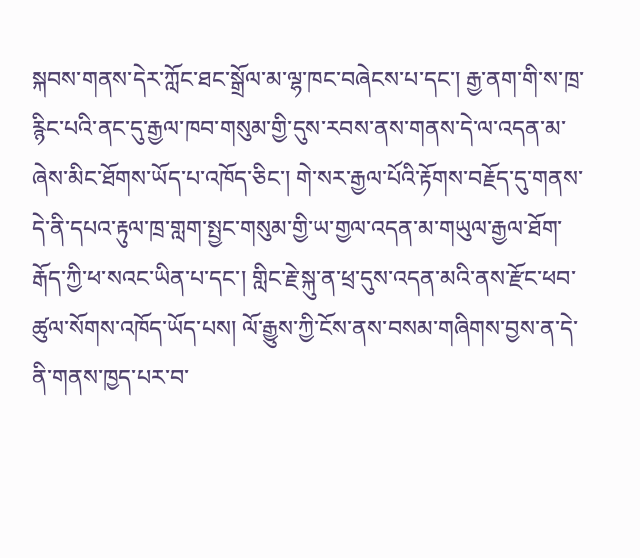སྐབས་གནས་དེར་ཀློང་ཐང་སྒྲོལ་མ་ལྷ་ཁང་བཞེངས་པ་དང་། རྒྱ་ནག་གི་ས་ཁྲ་རྙིང་པའི་ནང་དུ་རྒྱལ་ཁབ་གསུམ་གྱི་དུས་རབས་ནས་གནས་དེ་ལ་འདན་མ་ཞེས་མིང་ཐོགས་ཡོད་པ་འཁོད་ཅིང་། གེ་སར་རྒྱལ་པོའི་རྟོགས་བརྗོད་དུ་གནས་དེ་ནི་དཔའ་རྟུལ་ཁྲ་གླག་སྤྱང་གསུམ་གྱི་ཡ་གྱལ་འདན་མ་གཡུལ་རྒྱལ་ཐོག་རྒོད་ཀྱི་ཕ་སའང་ཡིན་པ་དང་། གླིང་རྗེ་སྐུ་ན་ཕྲ་དུས་འདན་མའི་ནས་རྫོང་ཕབ་ཚུལ་སོགས་འཁོད་ཡོད་པས། ལོ་རྒྱུས་ཀྱི་ངོས་ནས་བསམ་གཞིགས་བྱས་ན་དེ་ནི་གནས་ཁྱད་པར་བ་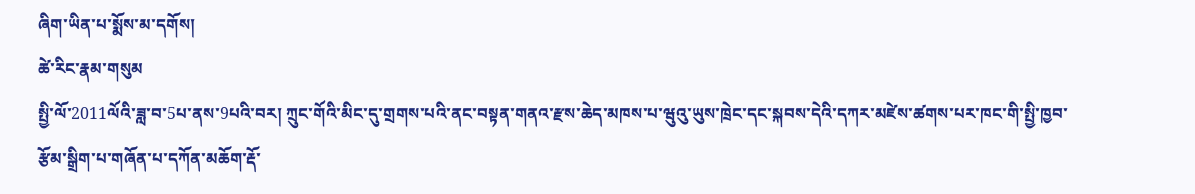ཞིག་ཡིན་པ་སྨོས་མ་དགོས།
ཚེ་རིང་རྣམ་གསུམ
སྤྱི་ལོ་2011ལོའི་ཟླ་བ་5པ་ནས་9པའི་བར། ཀྲུང་གོའི་མིང་དུ་གྲགས་པའི་ནང་བསྟན་གནའ་རྫས་ཆེད་མཁས་པ་ཝུའུ་ཡུས་ཁྲེང་དང་སྐབས་དེའི་དཀར་མཛེས་ཚགས་པར་ཁང་གི་སྤྱི་ཁྱབ་རྩོམ་སྒྲིག་པ་གཞོན་པ་དཀོན་མཆོག་རྡོ་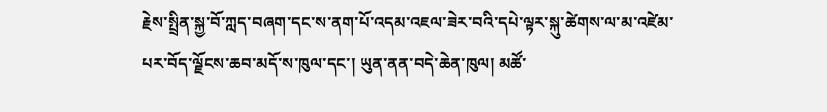རྗེས་སྤྲིན་སྐྱ་བོ་ཀླད་བཞག་དང་ས་ནག་པོ་འདམ་འཇལ་ཟེར་བའི་དཔེ་ལྟར་སྐུ་ཚེགས་ལ་མ་འཛེམ་པར་བོད་ལྗོངས་ཆབ་མདོ་ས་ཁུལ་དང་། ཡུན་ནན་བདེ་ཆེན་ཁུལ། མཚོ་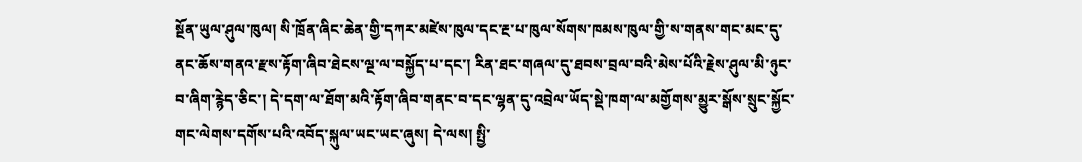སྔོན་ཡུལ་ཤུལ་ཁུལ། སི་ཁྲོན་ཞིང་ཆེན་གྱི་དཀར་མཛེས་ཁུལ་དང་རྔ་པ་ཁུལ་སོགས་ཁམས་ཁུལ་གྱི་ས་གནས་གང་མང་དུ་ནང་ཆོས་གནའ་རྫས་རྟོག་ཞིབ་ཐེངས་ལྔ་ལ་བསྐྱོད་པ་དང་། རིན་ཐང་གཞལ་དུ་ཐབས་བྲལ་བའི་མེས་པོའི་རྗེས་ཤུལ་མི་ཉུང་བ་ཞིག་རྙེད་ཅིང་། དེ་དག་ལ་ཐོག་མའི་རྟོག་ཞིབ་གནང་བ་དང་ལྷན་དུ་འབྲེལ་ཡོད་སྡེ་ཁག་ལ་མགྱོགས་མྱུར་སྒོས་སྲུང་སྐྱོང་གང་ལེགས་དགོས་པའི་འབོད་སྐུལ་ཡང་ཡང་ཞུས། དེ་ལས། སྤྱི་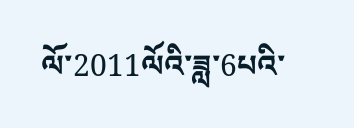ལོ་2011ལོའི་ཟླ་6པའི་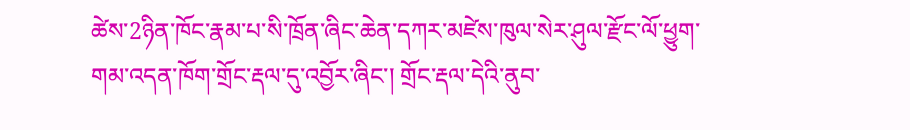ཚེས་2ཉིན་ཁོང་རྣམ་པ་སི་ཁྲོན་ཞིང་ཆེན་དཀར་མཛེས་ཁུལ་སེར་ཤུལ་རྫོང་ལོ་ཕྱུག་གམ་འདན་ཁོག་གྲོང་རྡལ་དུ་འབྱོར་ཞིང་། གྲོང་རྡལ་དེའི་ནུབ་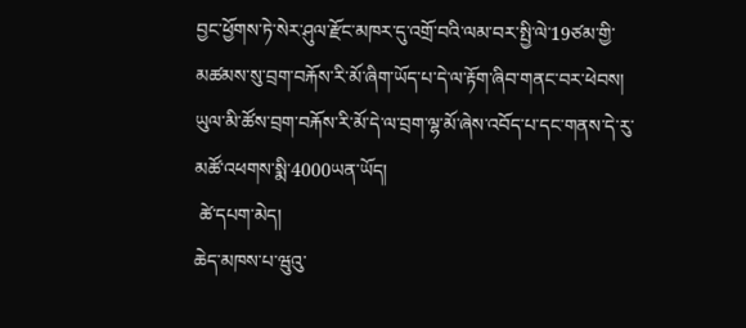བྱང་ཕྱོགས་ཏེ་སེར་ཤུལ་རྫོང་མཁར་དུ་འགྲོ་བའི་ལམ་བར་སྤྱི་ལེ་19ཙམ་གྱི་མཚམས་སུ་བྲག་བརྐོས་རི་མོ་ཞིག་ཡོད་པ་དེ་ལ་རྟོག་ཞིབ་གནང་བར་ཕེབས། ཡུལ་མི་ཚོས་བྲག་བརྐོས་རི་མོ་དེ་ལ་བྲག་ལྷ་མོ་ཞེས་འབོད་པ་དང་གནས་དེ་རུ་མཚོ་འཕགས་སྨི་4000ཡན་ཡོད།
 ཚེ་དཔག་མེད།
ཆེད་མཁས་པ་ཝུའུ་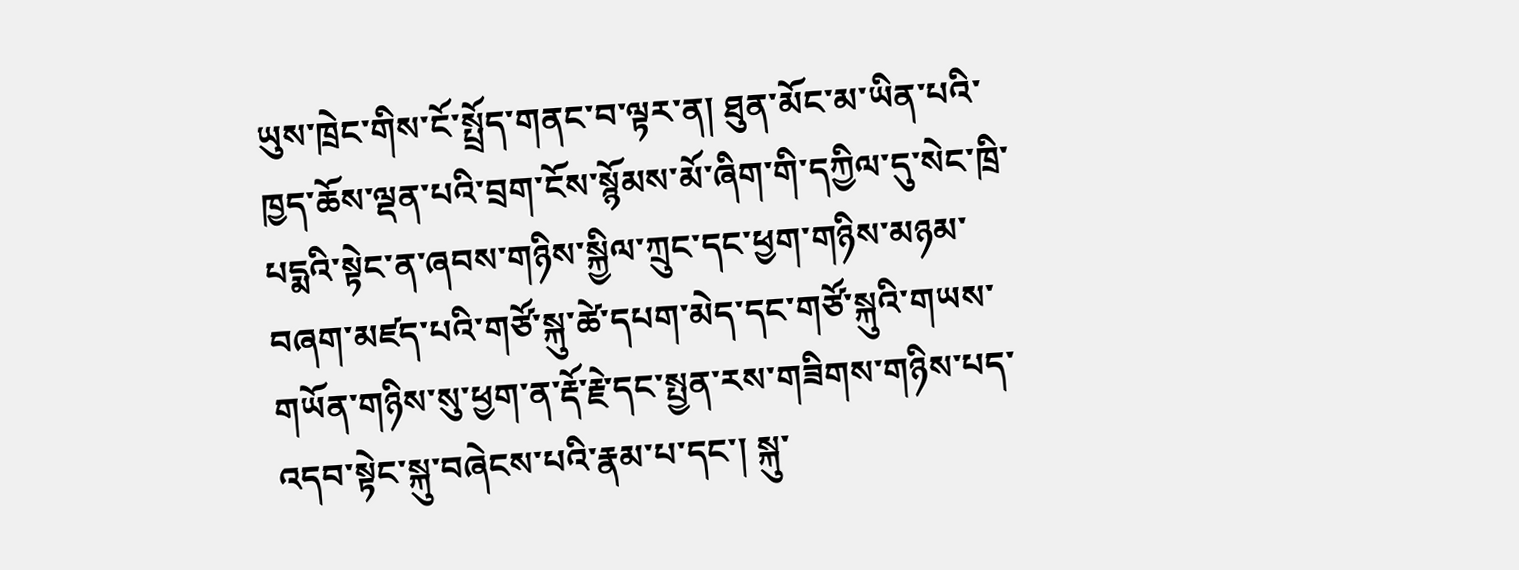ཡུས་ཁྲེང་གིས་ངོ་སྤྲོད་གནང་བ་ལྟར་ན། ཐུན་མོང་མ་ཡིན་པའི་ཁྱད་ཆོས་ལྡན་པའི་བྲག་ངོས་སྙོམས་མོ་ཞིག་གི་དཀྱིལ་དུ་སེང་ཁྲི་པདྨའི་སྟེང་ན་ཞབས་གཉིས་སྐྱིལ་ཀྲུང་དང་ཕྱག་གཉིས་མཉམ་བཞག་མཛད་པའི་གཙོ་སྐུ་ཚེ་དཔག་མེད་དང་གཙོ་སྐུའི་གཡས་གཡོན་གཉིས་སུ་ཕྱག་ན་རྡོ་རྗེ་དང་སྤྱན་རས་གཟིགས་གཉིས་པད་འདབ་སྟེང་སྐུ་བཞེངས་པའི་རྣམ་པ་དང་། སྐུ་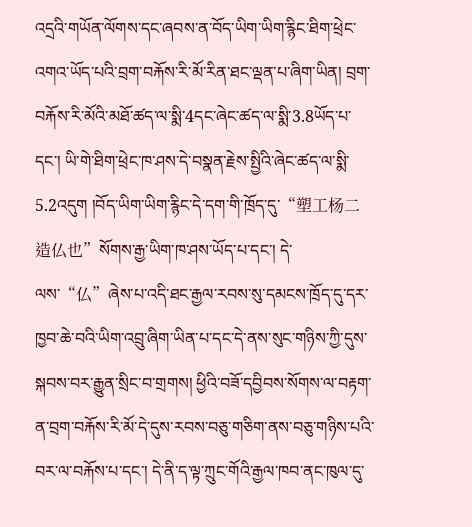འདྲའི་གཡོན་ལོགས་དང་ཞབས་ན་བོད་ཡིག་ཡིག་རྙིང་ཐིག་ཕྲེང་འགའ་ཡོད་པའི་བྲག་བརྐོས་རི་མོ་རིན་ཐང་ལྡན་པ་ཞིག་ཡིན། བྲག་བརྐོས་རི་མོའི་མཐོ་ཚད་ལ་སྨི་4དང་ཞེང་ཚད་ལ་སྨི་3.8ཡོད་པ་དང་། ཡི་གེ་ཐིག་ཕྲེང་ཁ་ཤས་དེ་བསྣན་རྗེས་སྤྱིའི་ཞེང་ཚད་ལ་སྨི་5.2འདུག །བོད་ཡིག་ཡིག་རྙིང་དེ་དག་གི་ཁྲོད་དུ་“塑工杨二造仏也”སོགས་རྒྱ་ཡིག་ཁ་ཤས་ཡོད་པ་དང་། དེ་ལས་“仏”ཞེས་པ་འདི་ཐང་རྒྱལ་རབས་སུ་དམངས་ཁྲོད་དུ་དར་ཁྱབ་ཆེ་བའི་ཡིག་འབྲུ་ཞིག་ཡིན་པ་དང་དེ་ནས་སུང་གཉིས་ཀྱི་དུས་སྐབས་བར་རྒྱུན་སྲིང་བ་གྲགས། ཕྱིའི་བཟོ་དབྱིབས་སོགས་ལ་བརྟག་ན་བྲག་བརྐོས་རི་མོ་དེ་དུས་རབས་བཅུ་གཅིག་ནས་བཅུ་གཉིས་པའི་བར་ལ་བརྐོས་པ་དང་། དེ་ནི་ད་ལྟ་ཀྲུང་གོའི་རྒྱལ་ཁབ་ནང་ཁུལ་དུ་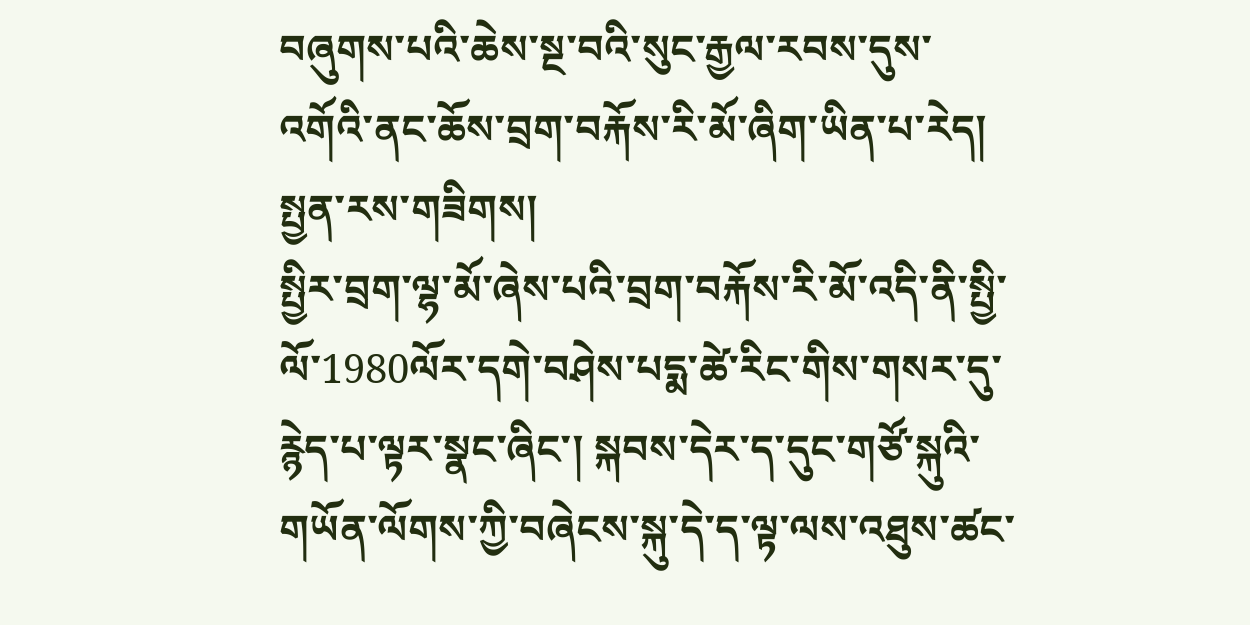བཞུགས་པའི་ཆེས་སྔ་བའི་སུང་རྒྱལ་རབས་དུས་འགོའི་ནང་ཆོས་བྲག་བརྐོས་རི་མོ་ཞིག་ཡིན་པ་རེད།
སྤྱན་རས་གཟིགས།
སྤྱིར་བྲག་ལྷ་མོ་ཞེས་པའི་བྲག་བརྐོས་རི་མོ་འདི་ནི་སྤྱི་ལོ་1980ལོར་དགེ་བཤེས་པདྨ་ཚེ་རིང་གིས་གསར་དུ་རྙེད་པ་ལྟར་སྣང་ཞིང་། སྐབས་དེར་ད་དུང་གཙོ་སྐུའི་གཡོན་ལོགས་ཀྱི་བཞེངས་སྐུ་དེ་ད་ལྟ་ལས་འཐུས་ཚང་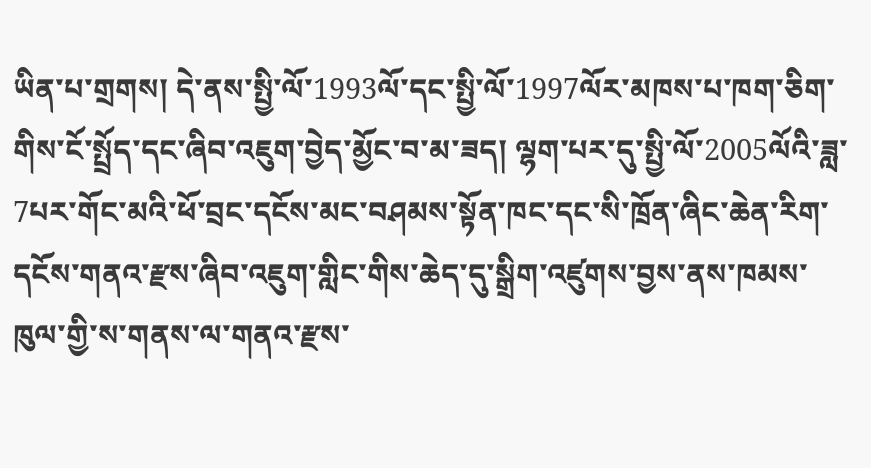ཡིན་པ་གྲགས། དེ་ནས་སྤྱི་ལོ་1993ལོ་དང་སྤྱི་ལོ་1997ལོར་མཁས་པ་ཁག་ཅིག་གིས་ངོ་སྤྲོད་དང་ཞིབ་འཇུག་བྱེད་མྱོང་བ་མ་ཟད། ལྷག་པར་དུ་སྤྱི་ལོ་2005ལོའི་ཟླ་7པར་གོང་མའི་ཕོ་བྲང་དངོས་མང་བཤམས་སྟོན་ཁང་དང་སི་ཁྲོན་ཞིང་ཆེན་རིག་དངོས་གནའ་རྫས་ཞིབ་འཇུག་གླིང་གིས་ཆེད་དུ་སྒྲིག་འཛུགས་བྱས་ནས་ཁམས་ཁུལ་གྱི་ས་གནས་ལ་གནའ་རྫས་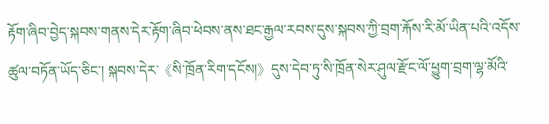རྟོག་ཞིབ་བྱེད་སྐབས་གནས་དེར་རྟོག་ཞིབ་ཕེབས་ནས་ཐང་རྒྱལ་རབས་དུས་སྐབས་ཀྱི་བྲག་རྐོས་རི་མོ་ཡིན་པའི་འདོས་ཚུལ་བཏོན་ཡོད་ཅིང་། སྐབས་དེར་《སི་ཁྲོན་རིག་དངོས།》དུས་དེབ་ཏུ་སི་ཁྲོན་སེར་ཤུལ་རྫོང་ལོ་ཕྱུག་བྲག་ལྷ་མོའི་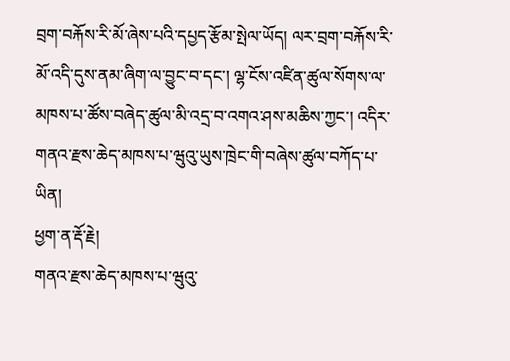བྲག་བརྐོས་རི་མོ་ཞེས་པའི་དཔྱད་རྩོམ་སྤེལ་ཡོད། ལར་བྲག་བརྐོས་རི་མོ་འདི་དུས་ནམ་ཞིག་ལ་བྱུང་བ་དང་། ལྷ་ངོས་འཛིན་ཚུལ་སོགས་ལ་མཁས་པ་ཚོས་བཞེད་ཚུལ་མི་འདྲ་བ་འགའ་ཤས་མཆིས་ཀྱང་། འདིར་གནའ་རྫས་ཆེད་མཁས་པ་ཝུའུ་ཡུས་ཁྲེང་གི་བཞེས་ཚུལ་བཀོད་པ་ཡིན།
ཕྱག་ན་རྡོ་རྗེ།
གནའ་རྫས་ཆེད་མཁས་པ་ཝུའུ་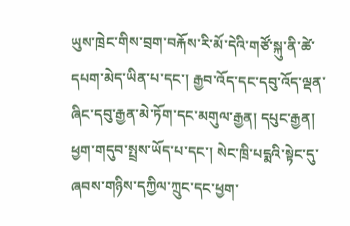ཡུས་ཁྲེང་གིས་བྲག་བརྐོས་རི་མོ་དེའི་གཙོ་སྐུ་ནི་ཚེ་དཔག་མེད་ཡིན་པ་དང་། རྒྱབ་འོད་དང་དབུ་འོད་ལྡན་ཞིང་དབུ་རྒྱན་མེ་ཏོག་དང་མགུལ་རྒྱན། དཔུང་རྒྱན། ཕྱག་གདུབ་སྤྲས་ཡོད་པ་དང་། སེང་ཁྲི་པདྨའི་སྟེང་དུ་ཞབས་གཉིས་དཀྱིལ་ཀྲུང་དང་ཕྱག་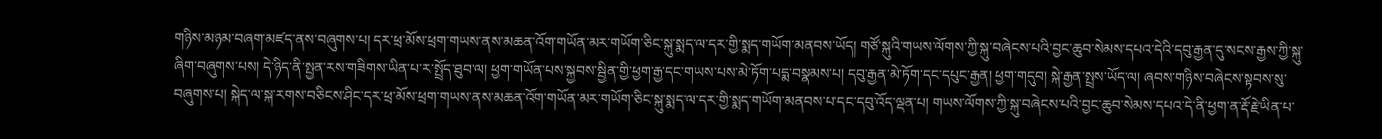གཉིས་མཉམ་བཞག་མཛད་ནས་བཞུགས་པ། དར་ཕྲ་མོས་ཕྲག་གཡས་ནས་མཆན་འོག་གཡོན་མར་གཡོག་ཅིང་སྐུ་སྨད་ལ་དར་གྱི་སྨད་གཡོག་མནབས་ཡོད། གཙོ་སྐུའི་གཡས་ལོགས་ཀྱི་སྐུ་བཞེངས་པའི་བྱང་ཆུབ་སེམས་དཔའ་དེའི་དབུ་རྒྱན་དུ་སངས་རྒྱས་ཀྱི་སྐུ་ཞིག་བཞུགས་པས། དེ་ཉིད་ནི་སྤྱན་རས་གཟིགས་ཡིན་པ་ར་སྤྲོད་ཐུབ་ལ། ཕྱག་གཡོན་པས་སྐྱབས་སྦྱིན་གྱི་ཕྱག་རྒྱ་དང་གཡས་པས་མེ་ཏོག་པདྨ་བསྣམས་པ། དབུ་རྒྱན་མེ་ཏོག་དང་དཔུང་རྒྱན། ཕྱག་གདུབ། སྐེ་རྒྱན་སྤྲས་ཡོད་ལ། ཞབས་གཉིས་བཞེངས་སྟབས་སུ་བཞུགས་པ། སྐེད་ལ་སྐ་རགས་བཅིངས་ཤིང་དར་ཕྲ་མོས་ཕྲག་གཡས་ནས་མཆན་འོག་གཡོན་མར་གཡོག་ཅིང་སྐུ་སྨད་ལ་དར་གྱི་སྨད་གཡོག་མནབས་པ་དང་དབུ་འོད་ལྡན་པ། གཡས་ལོགས་ཀྱི་སྐུ་བཞེངས་པའི་བྱང་ཆུབ་སེམས་དཔའ་དེ་ནི་ཕྱག་ན་རྡོ་རྗེ་ཡིན་པ་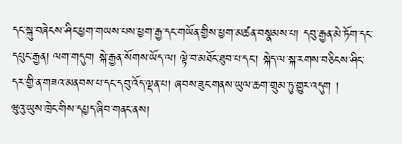དང་སྐུ་བཞེངས་ཤིང་ཕྱག་གཡས་པས་ཕྱག་རྒྱ་དང་གཡོན་གྱིས་ཕྱག་མཚན་བསྣམས་པ། དབུ་རྒྱན་མེ་ཏོག་དང་དཔུང་རྒྱན། ལག་གདུབ། སྐེ་རྒྱན་སོགས་ཡོད་ལ། ལྟེ་བ་མཐོང་ཐུབ་པ་དང་། སྐེད་ལ་སྐ་རགས་བཅིངས་ཤིང་དར་གྱི་ན་གཟའ་མནབས་པ་དང་དབུ་འོད་ལྡན་པ། ཞབས་ཟུང་གནས་ཡུལ་ཆག་གྲུམ་ཏུ་གྱུར་འདུག །
ཝུའུ་ཡུས་ཁྲེང་གིས་དཔྱད་ཞིབ་གནང་ནས།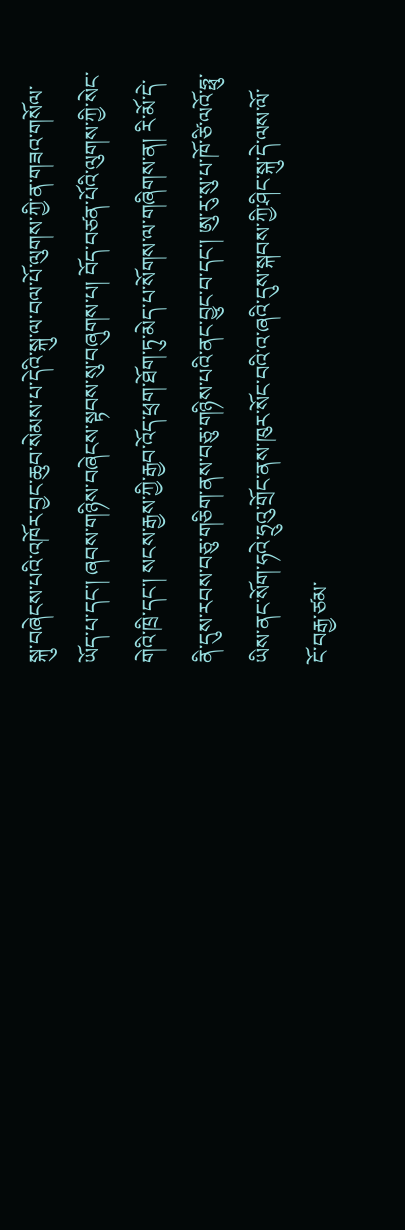སྐུ་བཞེངས་པའི་འཁོར་བྱང་ཆུབ་སེམས་པ་དེའི་སྐུ་ལ་བལ་པོ་ལུགས་ཀྱི་ན་གཟའ་གསོལ་ཡོད་པ་དང་། ཞབས་གཉིས་བཞེངས་སྟབས་སུ་བཞུགས་པ། བོད་བཙན་པོའི་ལུགས་ཀྱི་སེང་གེའི་ཁྲི་དང་། སངས་རྒྱས་ཀྱི་རྒྱབ་འོད་ཕྲག་ཐོག་ཏུ་མེད་པ་སོགས་ལ་གཞིགས་ན། རི་མོ་དེ་ནི་དུས་རབས་བཅུ་གཅིག་ནས་བཅུ་གཉིས་པའི་ནང་བྱུང་བ་དང་། ཨུ་རུ་སུ་པ་ཁོ་ཙི་ལའོ་ཧྥུ་ཡིས་ནང་སོག་ཧའེ་ཧྲུའུ་གྲོང་ནས་ཁུར་སོང་བའི་འ་ཞའི་དུས་སྐབས་ཀྱི་ཤིང་སྐུ་དེ་ལས་ལོ་ངོ་བརྒྱ་ཙམ་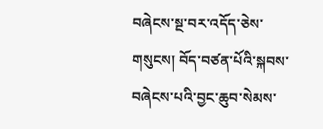བཞེངས་སྔ་བར་འདོད་ཅེས་གསུངས། བོད་བཙན་པོའི་སྐབས་བཞེངས་པའི་བྱང་ཆུབ་སེམས་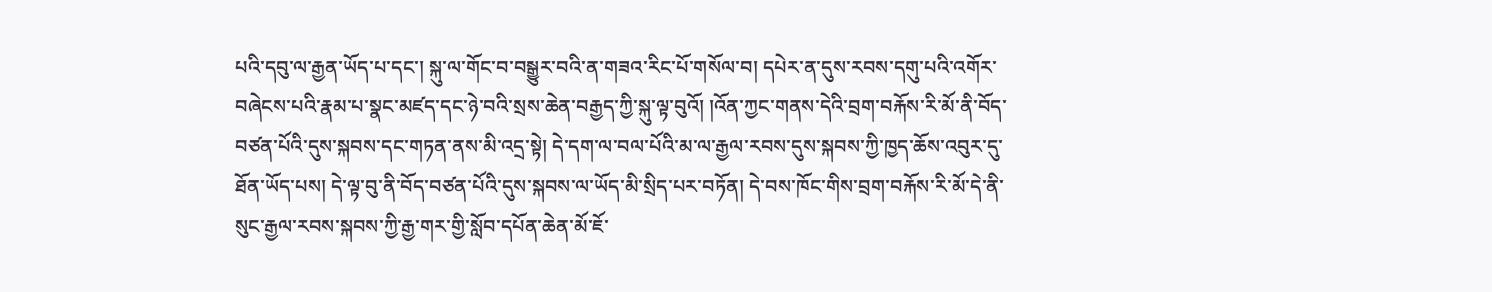པའི་དབུ་ལ་རྒྱན་ཡོད་པ་དང་། སྐུ་ལ་གོང་བ་བསྒྱུར་བའི་ན་གཟའ་རིང་པོ་གསོལ་བ། དཔེར་ན་དུས་རབས་དགུ་པའི་འགོར་བཞེངས་པའི་རྣམ་པ་སྣང་མཛད་དང་ཉེ་བའི་སྲས་ཆེན་བརྒྱད་ཀྱི་སྐུ་ལྟ་བུའོ། །འོན་ཀྱང་གནས་དེའི་བྲག་བརྐོས་རི་མོ་ནི་བོད་བཙན་པོའི་དུས་སྐབས་དང་གཏན་ནས་མི་འདྲ་སྟེ། དེ་དག་ལ་བལ་པོའི་མ་ལ་རྒྱལ་རབས་དུས་སྐབས་ཀྱི་ཁྱད་ཆོས་འབུར་དུ་ཐོན་ཡོད་པས། དེ་ལྟ་བུ་ནི་བོད་བཙན་པོའི་དུས་སྐབས་ལ་ཡོད་མི་སྲིད་པར་བཏོན། དེ་བས་ཁོང་གིས་བྲག་བརྐོས་རི་མོ་དེ་ནི་སུང་རྒྱལ་རབས་སྐབས་ཀྱི་རྒྱ་གར་གྱི་སློབ་དཔོན་ཆེན་མོ་ཇོ་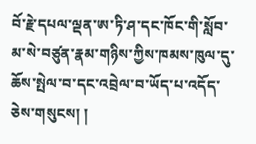བོ་རྗེ་དཔལ་ལྡན་ཨ་ཏི་ཤ་དང་ཁོང་གི་སློབ་མ་སེ་བཙུན་རྣམ་གཉིས་ཀྱིས་ཁམས་ཁུལ་དུ་ཆོས་སྤེལ་བ་དང་འབྲེལ་བ་ཡོད་པ་འདོད་ཅེས་གསུངས། །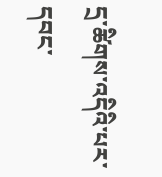དྲ་ཚིགས་འདིའི་པར་དབང་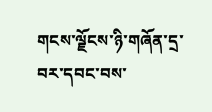གངས་ལྗོངས་ཉི་གཞོན་དྲ་བར་དབང་བས་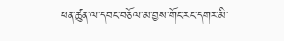ཕན་ཚུན་ལ་དབང་བཅོལ་མ་བྱས་གོང་རང་དགར་མི་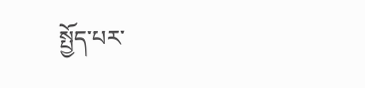སྤྱོད་པར་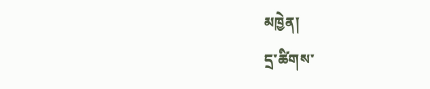མཁྱེན།
དྲ་ཚིགས་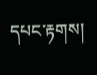དཔང་རྟགས།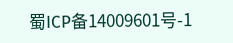蜀ICP备14009601号-1